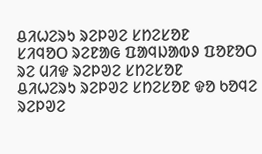ᱪᱤᱦᱮᱨᱩ ᱨᱮᱞᱣᱮ ᱥᱴᱮᱥᱚᱱ
ᱥᱤᱧᱚᱛ ᱨᱮᱱᱟᱜ ᱯᱟᱧᱡᱟᱵᱽ ᱯᱚᱱᱚᱛ ᱨᱮ ᱢᱤᱫ ᱨᱮᱞᱣᱮ ᱥᱴᱮᱥᱚᱱ
ᱪᱤᱦᱮᱨᱩ ᱨᱮᱞᱣᱮ ᱥᱴᱮᱥᱚᱱ ᱫᱚ ᱠᱚᱧᱮ ᱨᱮᱞᱣᱮ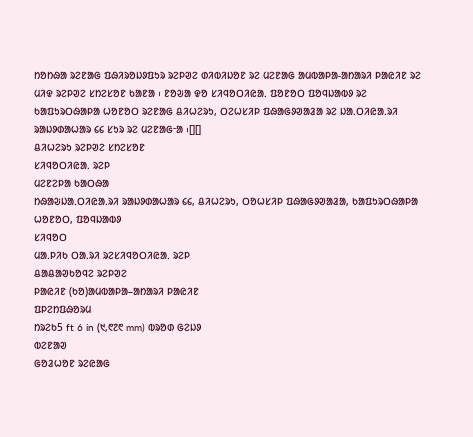ᱴᱚᱴᱷᱟ ᱨᱮᱱᱟᱜ ᱯᱷᱤᱨᱚᱡᱽᱯᱩᱨ ᱨᱮᱞᱣᱮ ᱰᱤᱵᱤᱡᱚᱱ ᱨᱮ ᱢᱮᱱᱟᱜ ᱟᱢᱵᱟᱞᱟ-ᱟᱴᱟᱨᱤ ᱞᱟᱭᱤᱱ ᱨᱮ ᱢᱤᱫ ᱨᱮᱞᱣᱮ ᱥᱴᱮᱥᱚᱱ ᱠᱟᱱᱟ ᱾ ᱱᱚᱶᱟ ᱫᱚ ᱥᱤᱧᱚᱛᱤᱭᱟᱹ ᱯᱚᱱᱚᱛ ᱯᱚᱧᱡᱟᱵᱽ ᱨᱮ ᱠᱟᱯᱩᱨᱛᱷᱟᱞᱟ ᱦᱚᱱᱚᱛ ᱨᱮᱱᱟᱜ ᱪᱤᱦᱮᱨᱩ, ᱛᱮᱦᱥᱤᱞ ᱯᱷᱟᱜᱽᱣᱟᱲᱟ ᱨᱮ ᱡᱟᱹᱛᱤᱭᱟᱹᱨᱤ ᱨᱟᱡᱽᱰᱟᱦᱟᱨ ᱔᱔ ᱥᱩᱨ ᱨᱮ ᱢᱮᱱᱟᱜᱼᱟ ᱾[][]
ᱪᱤᱦᱮᱨᱩ ᱨᱮᱞᱣᱮ ᱥᱴᱮᱥᱚᱱ
ᱥᱤᱧᱚᱛᱤᱭᱟᱹ ᱨᱮᱞ
ᱢᱮᱱᱮᱞᱟ ᱠᱟᱛᱷᱟ
ᱴᱷᱟᱶᱡᱟᱹᱛᱤᱭᱟᱹᱨᱤ ᱨᱟᱡᱽᱰᱟᱦᱟᱨ ᱔᱔, ᱪᱤᱦᱮᱨᱩ, ᱛᱚᱦᱥᱤᱞ ᱯᱷᱟᱜᱽᱣᱟᱲᱟ, ᱠᱟᱯᱩᱨᱛᱷᱟᱞᱟ ᱦᱚᱱᱚᱛ, ᱯᱚᱧᱡᱟᱵᱽ
ᱥᱤᱧᱚᱛ
ᱢᱟᱹᱞᱤᱠ ᱛᱟᱹᱨᱤ ᱨᱮᱥᱤᱧᱚᱛᱤᱭᱟᱹ ᱨᱮᱞ
ᱪᱟᱪᱟᱣᱠᱚᱧᱮ ᱨᱮᱞᱣᱮ
ᱞᱟᱭᱤᱱ (ᱠᱚ)ᱟᱢᱵᱟᱞᱟ–ᱟᱴᱟᱨᱤ ᱞᱟᱭᱤᱱ
ᱯᱞᱮᱴᱯᱷᱚᱨᱢ
ᱴᱨᱮᱠ5 ft 6 in (᱑,᱖᱗᱖ mm) ᱵᱨᱚᱰ ᱜᱮᱡᱽ
ᱵᱮᱱᱟᱣ
ᱜᱚᱲᱦᱚᱱ ᱨᱮᱭᱟᱜ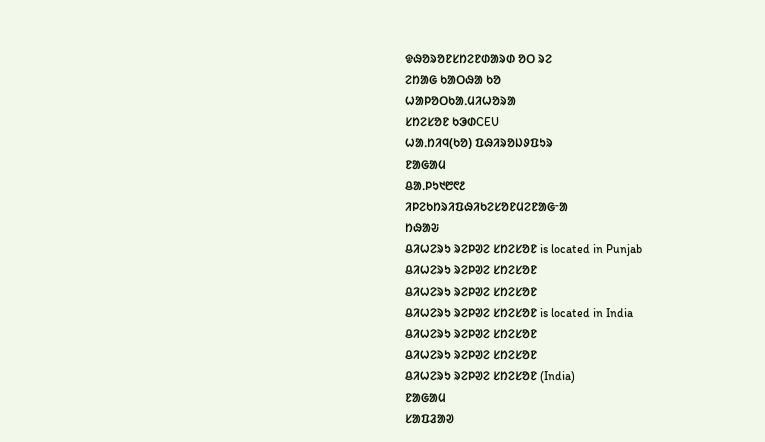ᱫᱷᱚᱨᱚᱱᱥᱴᱮᱱᱰᱟᱨᱰ ᱚᱛ ᱨᱮ
ᱮᱴᱟᱜ ᱠᱟᱛᱷᱟ ᱠᱚ
ᱦᱟᱞᱚᱛᱠᱟᱹᱢᱤᱦᱚᱨᱟ
ᱥᱴᱮᱥᱚᱱ ᱠᱳᱰCEU
ᱦᱟᱹᱴᱤᱧ(ᱠᱚ) ᱯᱷᱤᱨᱚᱡᱽᱯᱩᱨ
ᱱᱟᱜᱟᱢ
ᱪᱟᱹᱞᱩ᱑᱘᱖᱒
ᱤᱞᱮᱠᱴᱨᱤᱯᱷᱤᱠᱮᱥᱚᱱᱢᱮᱱᱟᱜᱼᱟ
ᱴᱷᱟᱶ
ᱪᱤᱦᱮᱨᱩ ᱨᱮᱞᱣᱮ ᱥᱴᱮᱥᱚᱱ is located in Punjab
ᱪᱤᱦᱮᱨᱩ ᱨᱮᱞᱣᱮ ᱥᱴᱮᱥᱚᱱ
ᱪᱤᱦᱮᱨᱩ ᱨᱮᱞᱣᱮ ᱥᱴᱮᱥᱚᱱ
ᱪᱤᱦᱮᱨᱩ ᱨᱮᱞᱣᱮ ᱥᱴᱮᱥᱚᱱ is located in India
ᱪᱤᱦᱮᱨᱩ ᱨᱮᱞᱣᱮ ᱥᱴᱮᱥᱚᱱ
ᱪᱤᱦᱮᱨᱩ ᱨᱮᱞᱣᱮ ᱥᱴᱮᱥᱚᱱ
ᱪᱤᱦᱮᱨᱩ ᱨᱮᱞᱣᱮ ᱥᱴᱮᱥᱚᱱ (India)
ᱱᱟᱜᱟᱢ
ᱥᱟᱯᱲᱟᱣ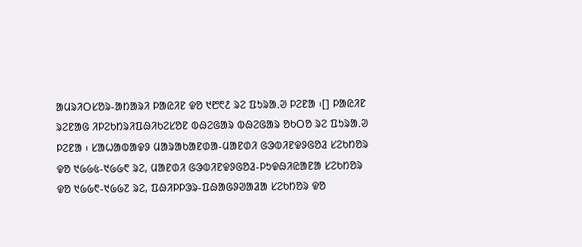ᱟᱢᱨᱤᱛᱥᱚᱨ-ᱟᱴᱟᱨᱤ ᱞᱟᱭᱤᱱ ᱫᱚ ᱑᱘᱖᱒ ᱨᱮ ᱯᱩᱨᱟᱹᱣ ᱞᱮᱱᱟ ᱾[] ᱞᱟᱭᱤᱱ ᱨᱮᱱᱟᱜ ᱤᱞᱮᱠᱴᱨᱤᱯᱷᱤᱠᱮᱥᱚᱱ ᱵᱷᱮᱜᱟᱨ ᱵᱷᱮᱜᱟᱨ ᱚᱠᱛᱚ ᱨᱮ ᱯᱩᱨᱟᱹᱣ ᱞᱮᱱᱟ ᱾ ᱥᱟᱦᱟᱵᱟᱫᱽ ᱢᱟᱨᱟᱠᱟᱱᱰᱟ-ᱢᱟᱱᱰᱤ ᱜᱳᱵᱤᱱᱫᱽᱜᱚᱲ ᱥᱮᱠᱴᱚᱨ ᱫᱚ ᱑᱙᱙᱕-᱑᱙᱙᱖ ᱨᱮ, ᱢᱟᱱᱰᱤ ᱜᱳᱵᱤᱱᱫᱽᱜᱚᱲ-ᱞᱩᱫᱷᱤᱭᱟᱱᱟ ᱥᱮᱠᱴᱚᱨ ᱫᱚ ᱑᱙᱙᱖-᱑᱙᱙᱗ ᱨᱮ, ᱯᱷᱤᱞᱞᱳᱨ-ᱯᱷᱟᱜᱽᱣᱟᱲᱟ ᱥᱮᱠᱴᱚᱨ ᱫᱚ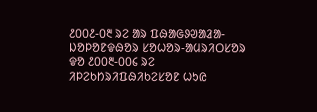᱒᱐᱐᱒-᱐᱓ ᱨᱮ ᱟᱨ ᱯᱷᱟᱜᱽᱣᱟᱲᱟ-ᱡᱚᱞᱚᱱᱫᱷᱚᱨ ᱥᱚᱦᱚᱨ-ᱟᱢᱨᱤᱛᱥᱚᱨ ᱫᱚ ᱒᱐᱐᱓-᱐᱐᱔ ᱨᱮ ᱤᱞᱮᱠᱴᱨᱤᱯᱷᱤᱠᱮᱥᱚᱱ ᱦᱩᱭ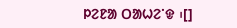ᱞᱮᱱᱟ ᱛᱟᱦᱮᱸᱫ ᱾[]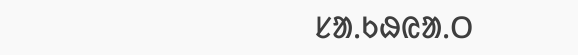ᱥᱟᱹᱠᱷᱭᱟᱹᱛ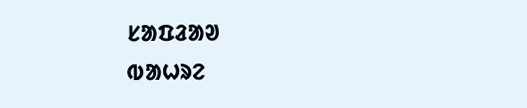ᱥᱟᱯᱲᱟᱣ
ᱵᱟᱦᱨᱮ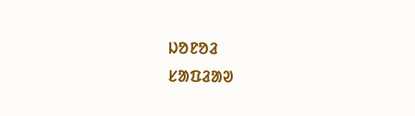ᱡᱚᱱᱚᱲ
ᱥᱟᱯᱲᱟᱣ